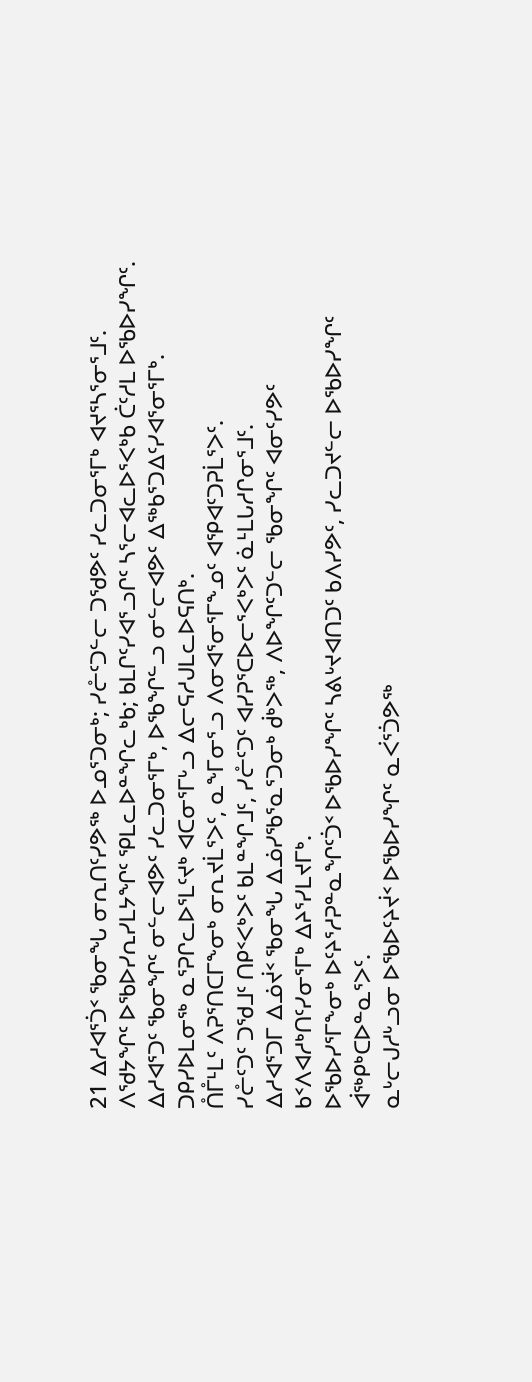21 ᐃᓱᐊᕐᑑᑉ ᖃᓂᖓ ᓂᕆᑎᑦᓯᕗᖅ ᐅᓄᕐᑐᓂᒃ; ᓯᓔᑦᑐᓪᓕ ᑐᖁᕗᑦ ᓯᓚᑐᓂᕐᒥᒃ ᐊᔪᕐᓴᕐᓂᕐᒧᑦ.
ᐱᖁᔭᖏᑦ ᐅᖃᐅᓯᕆᓯᒪᔭᖏᑦ ᕿᒪᓚᐅᓐᖏᓚᒃᑲ; ᑲᒪᒋᑦᓯᐊᕐᓗᒋᑦ ᓴᕐᓕᐊᓚᐅᕐᐸᒃᑲ ᑖᑦᓱᒪ ᐅᖃᐅᓯᖏᑦ.
ᐃᓱᐊᕐᑐᑦ ᖃᓂᖏᑦ ᓂᓪᓕᐊᕗᑦ ᓯᓚᑐᓂᕐᒥᒃ, ᐅᖃᖏᓪᓗ ᓂᓪᓕᐊᕗᑦ ᐃᖅᑲᕐᑐᐃᑦᓯᐊᕐᓂᕐᒥᒃ.
ᑐᑭᓯᐅᒪᓂᖅ ᓇᕐᕈᒋᓚᐅᕐᒪᑦᔪᒃ ᐊᑕᓂᕐᒥᒡᓗ ᐃᓕᕋᓱᒍᒪᓚᐅᕋᑎᒃ.
ᑍᒤᒻᒪᑦ ᐱᕈᕐᑎᑕᒥᖕᓂᒃ ᓂᕆᔪᒫᕐᐳᑦ, ᓇᖕᒥᓂᕐᓗ ᐱᓂᐊᕐᓂᕐᒥᖕᓄᑦ ᐊᕿᐊᑦᑐᕈᒫᕐᐳᑦ.
ᓯᓔᑦᑐᑦ ᑐᖁᒧᑦ ᑎᑭᑉᐸᒃᐳᑦ ᑲᒪᓐᖏᒧᑦ, ᓯᓔᑦᑐᑦ ᐊᓯᕈᕐᑕᐅᓕᕐᐸᒃᐳᑦ ᓈᒻᒪᒐᓱᒋᓂᕐᒧᑦ.
ᐃᓱᐊᕐᑐᒥ ᐃᓅᔫᑉ ᖃᓂᖓ ᐃᓅᓯᖃᕐᓇᕐᑐᓂᒃ ᑰᒃᐳᖅ, ᐱᐅᖏᑦᑐᓪᓕ ᖃᓂᖏᑦ ᐊᓂᑦᓯᕗᑦ ᑲᑉᐱᐊᓱᒃᑎᑦᓯᓂᕐᒥᒃ ᐃᔨᕐᓯᒪᔪᒥᒃ.
ᐅᖃᐅᓯᕐᒥᖕᓂᒃ ᐅᑦᔨᕐᓱᕈᓐᓇᖏᑦᑑᑉ ᐅᖃᐅᓯᖏᑦ ᓴᕕᒡᔪᐊᑎᑐᑦ ᑲᐱᓯᕗᑦ, ᓯᓚᑐᔪᓪᓕ ᐅᖃᐅᓯᖏᑦ ᐋᖅᑭᒃᑕᐅᓐᓇᕐᐳᑦ.
ᓇᒡᓕᒍᓱᒡᓗᓂ ᐅᖃᐅᑦᔨᔫᑉ ᐅᖃᐅᓯᖏᑦ ᓇᐹᕐᑑᕗᖅ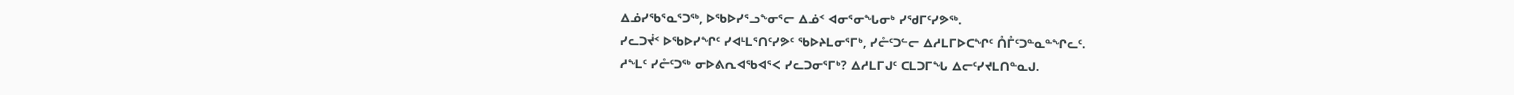ᐃᓅᓯᖃᕐᓇᕐᑐᖅ, ᐅᖃᐅᓯᕐᓗᖕᓂᕐᓕ ᐃᓅᑉ ᐊᓂᕐᓂᖓᓂᒃ ᓯᖁᒥᑦᓯᕗᖅ.
ᓯᓚᑐᔫᑉ ᐅᖃᐅᓯᖏᑦ ᓯᐊᒻᒪᕐᑎᑦᓯᕗᑦ ᖃᐅᔨᒪᓂᕐᒥᒃ, ᓯᓔᑦᑐᓪᓕ ᐃᓱᒪᒥᐅᑕᖏᑦ ᑍᒤᑦᑐᓐᓇᓐᖏᓚᑦ.
ᓱᖕᒪᑦ ᓯᓔᑦᑐᖅ ᓂᐅᕕᕆᐊᖃᐊᕐᐸ ᓯᓚᑐᓂᕐᒥᒃ? ᐃᓱᒪᒥᒍᑦ ᑕᒪᑐᒥᖓ ᐃᓕᑦᓯᔪᒪᑎᓐᓇᒍ.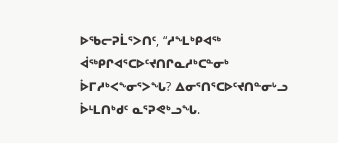ᐅᖃᓕᕈᒫᕐᐳᑎᑦ, “ᓱᖕᒪᒃᑭᐊᖅ ᐋᖅᑭᒋᐊᕐᑕᐅᑦᔪᑎᒋᓇᓱᒃᑕᓐᓂᒃ ᐆᒥᓱᒃᐸᖕᓂᕐᐳᖓ? ᐃᓂᕐᑎᕐᑕᐅᑦᔪᑎᓐᓂᒡᓗ ᐆᒻᒪᑎᒃᑯᑦ ᓇᕐᕈᕙᒃᓗᖓ.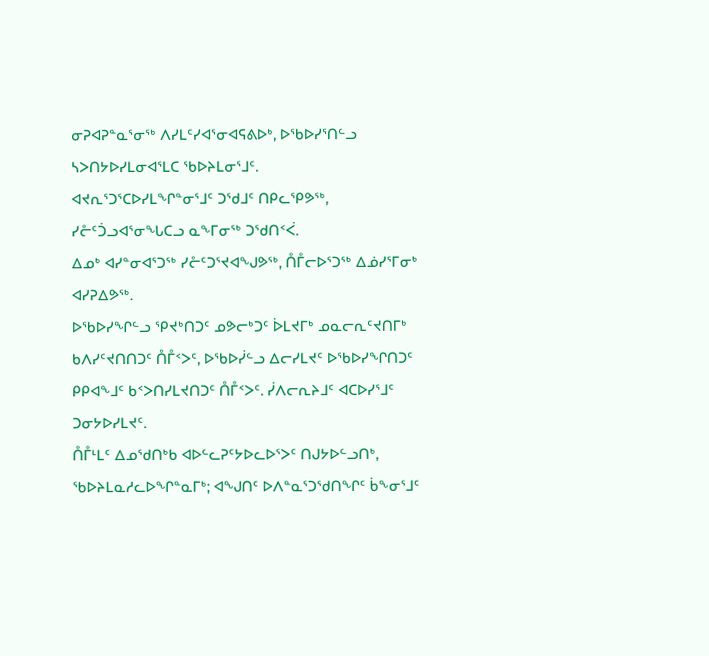ᓂᕈᐊᕈᓐᓇᕐᓂᖅ ᐱᓯᒪᑦᓯᐊᕐᓂᐊᕋᕕᐅᒃ, ᐅᖃᐅᓯᕐᑎᓪᓗ ᓴᐳᑎᔭᐅᓯᒪᓂᐊᕐᒪᑕ ᖃᐅᔨᒪᓂᕐᒧᑦ.
ᐊᔪᕆᕐᑐᕐᑕᐅᓯᒪᖏᓐᓂᕐᒧᑦ ᑐᖁᒧᑦ ᑎᑭᓚᕿᕗᖅ, ᓯᓔᑦᑑᓗᐊᕐᓂᖓᑕᓗ ᓇᖕᒥᓂᖅ ᑐᖁᑎᑉᐹ.
ᐃᓄᒃ ᐊᓯᓐᓂᐊᕐᑐᖅ ᓯᓔᑦᑐᕐᔪᐊᖑᕗᖅ, ᑍᒤᓕᐅᕐᑐᖅ ᐃᓅᓯᕐᒥᓂᒃ ᐊᓯᕈᐃᕗᖅ.
ᐅᖃᐅᓯᖏᓪᓗ ᕿᔪᒃᑎᑐᑦ ᓄᕗᓕᒃᑐᑦ ᐆᒪᔪᒥᒃ ᓄᓇᓕᕆᑦᔪᑎᒥᒃ ᑲᐱᓯᑦᔪᑎᑎᑐᑦ ᑍᒤᑉᐳᑦ, ᐅᖃᐅᓰᓪᓗ ᐃᓕᓯᒪᔪᑦ ᐅᖃᐅᓯᖏᑎᑐᑦ ᑭᑭᐊᖕᒧᑦ ᑲᑉᐳᑎᓯᒪᔪᑎᑐᑦ ᑍᒤᑉᐳᑦ. ᓰᐱᓕᕆᔨᒧᑦ ᐊᑕᐅᓯᕐᒧᑦ ᑐᓂᔭᐅᓯᒪᔪᑦ.
ᑍᒤᒻᒪᑦ ᐃᓄᖁᑎᒃᑲ ᐊᐅᓪᓚᕈᑦᔭᐅᓚᐅᕐᐳᑦ ᑎᒍᔭᐅᓪᓗᑎᒃ, ᖃᐅᔨᒪᓇᓱᓚᐅᖏᓐᓇᒥᒃ; ᐊᖑᑎᑦ ᐅᐱᓐᓇᕐᑐᖁᑎᖏᑦ ᑳᖕᓂᕐᒧᑦ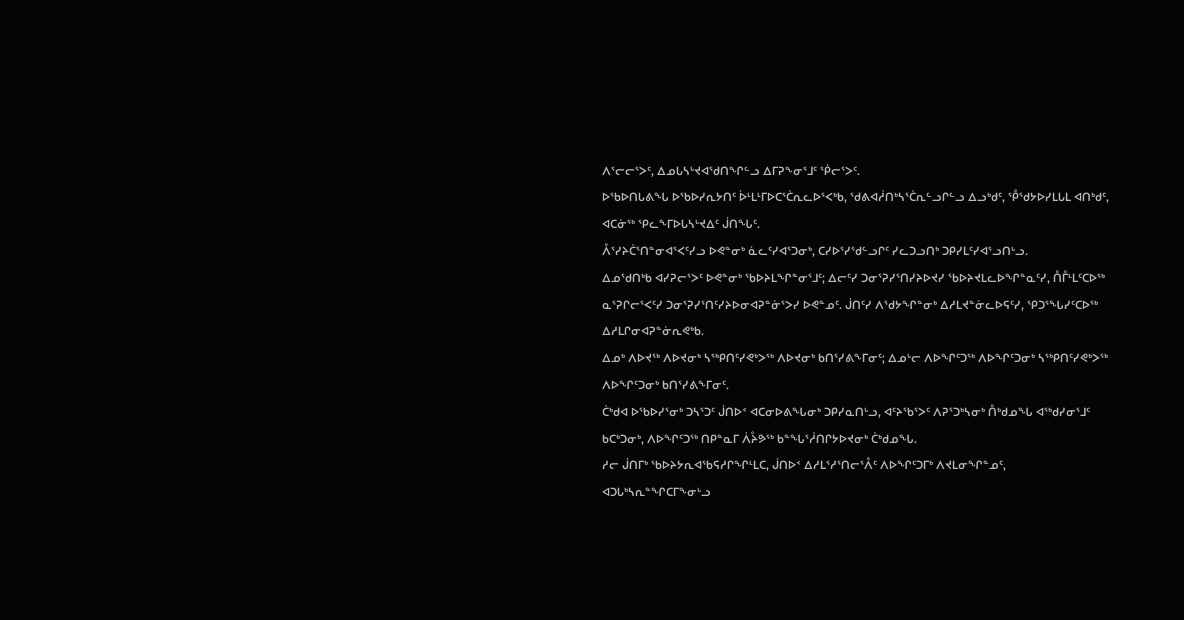ᐱᕐᓕᓕᕐᐳᑦ, ᐃᓄᒐᓴᒡᔪᐊᖁᑎᖏᓪᓗ ᐃᒥᕈᖕᓂᕐᒧᑦ ᖀᓕᕐᐳᑦ.
ᐅᖃᐅᑎᒐᕕᖓ ᐅᖃᐅᓯᕆᔭᑎᑦ ᐆᒻᒪᒻᒥᐅᑕᕐᑖᕆᓚᐅᕐᐸᒃᑲ, ᖁᕕᐊᓲᑎᒃᓴᕐᑖᕆᓪᓗᒋᓪᓗ ᐃᓗᒃᑯᑦ, ᕾᖁᔭᐅᓯᒪᒐᒪ ᐊᑎᒃᑯᑦ, ᐊᑕᓃᖅ ᕿᓚᖕᒥᐅᒐᓴᒡᔪᐃᑦ ᒎᑎᖓᑦ.
ᐰᕐᓯᔨᑖᕐᑎᓐᓂᐊᕐᐸᑦᓯᓗ ᐅᕙᓐᓂᒃ ᓈᓚᑦᓯᐊᕐᑐᓂᒃ, ᑕᓯᐅᕐᓯᖁᓪᓗᒋᑦ ᓯᓚᑐᓗᑎᒃ ᑐᑭᓯᒪᑦᓯᐊᕐᓗᑎᒡᓗ.
ᐃᓄᖁᑎᒃᑲ ᐊᓯᕈᓕᕐᐳᑦ ᐅᕙᓐᓂᒃ ᖃᐅᔨᒪᖏᓐᓂᕐᒧᑦ; ᐃᓕᑦᓯ ᑐᓂᕐᕈᓯᕐᑎᓯᔨᐅᔪᓯ ᖃᐅᔨᔪᒪᓚᐅᖏᓐᓇᑦᓯ, ᑍᒤᒻᒪᑦᑕᐅᖅ ᓇᕐᕈᒋᓕᕐᐸᑦᓯ ᑐᓂᕐᕈᓯᕐᑎᑦᓯᔨᐅᓂᐊᕈᓐᓃᕐᐳᓯ ᐅᕙᓐᓄᑦ. ᒎᑎᑦᓯ ᐱᖁᔭᖏᓐᓂᒃ ᐃᓱᒪᔪᓐᓃᓚᐅᕋᑦᓯ, ᕿᑐᕐᖓᓯᑦᑕᐅᖅ ᐃᓱᒪᒋᓂᐊᕈᓐᓃᕆᕙᒃᑲ.
ᐃᓄᒃ ᐱᐅᔪᖅ ᐱᐅᔪᓂᒃ ᓴᖅᑭᑎᑦᓯᕙᒃᐳᖅ ᐱᐅᔪᓂᒃ ᑲᑎᕐᓯᕕᖕᒥᓂᑦ; ᐃᓄᒡᓕ ᐱᐅᖏᑦᑐᖅ ᐱᐅᖏᑦᑐᓂᒃ ᓴᖅᑭᑎᑦᓯᕙᒃᐳᖅ ᐱᐅᖏᑦᑐᓂᒃ ᑲᑎᕐᓯᕕᖕᒥᓂᑦ.
ᑖᒃᑯᐊ ᐅᖃᐅᓯᕐᓂᒃ ᑐᓴᕐᑐᑦ ᒎᑎᐅᑉ ᐊᑕᓂᐅᕕᖓᓂᒃ ᑐᑭᓯᓇᑎᒡᓗ, ᐊᑦᔨᖃᕐᐳᑦ ᐱᕈᕐᑐᒃᓴᓂᒃ ᑍᒃᑯᓄᖓ ᐊᖅᑯᓯᓂᕐᒧᑦ ᑲᑕᒃᑐᓂᒃ, ᐱᐅᖏᑦᑐᖅ ᑎᑭᓐᓇᒥ ᐲᔧᕗᖅ ᑲᓐᖓᕐᓲᑎᒋᔭᐅᔪᓂᒃ ᑖᒃᑯᓄᖓ.
ᓱᓕ ᒎᑎᒥᒃ ᖃᐅᔨᔭᕆᐊᖃᕋᓱᒋᖏᒻᒪᑕ, ᒎᑎᐅᑉ ᐃᓱᒪᕐᓱᕐᑎᓕᕐᐰᑦ ᐱᐅᖏᑦᑐᒥᒃ ᐱᔪᒪᓂᖏᓐᓄᑦ, ᐊᑐᒐᒃᓴᕆᓐᖏᑕᒥᖕᓂᒡᓗ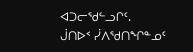ᐊᑐᓕᖁᓪᓗᒋᑦ.
ᒎᑎᐅᑉ ᓰᐱᖁᑎᖏᓐᓄᑦ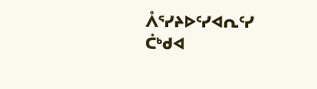ᐰᕐᓯᔨᐅᑦᓯᐊᕆᑦᓯ ᑖᒃᑯᐊ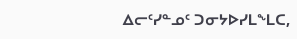ᐃᓕᑦᓯᓐᓄᑦ ᑐᓂᔭᐅᓯᒪᖕᒪᑕ,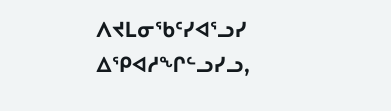ᐱᔪᒪᓂᖃᑦᓯᐊᕐᓗᓯ ᐃᕿᐊᓱᖏᓪᓗᓯᓗ,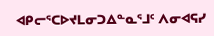ᐊᑭᓕᕐᑕᐅᔪᒪᓂᑐᐃᓐᓇᕐᒧᑦ ᐱᓂᐊᕋᓯ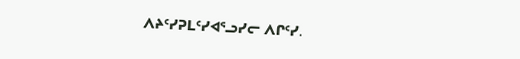ᐱᔨᑦᓯᕈᒪᑦᓯᐊᕐᓗᓯᓕ ᐱᒋᑦᓯ.